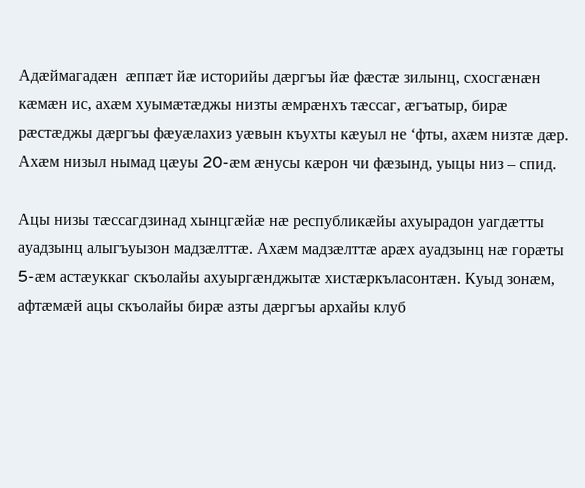Адæймагадæн  æппæт йæ историйы дæргъы йæ фæстæ зилынц, схосгæнæн кæмæн ис, ахæм хуымæтæджы низты æмрæнхъ тæссаг, æгъатыр, бирæ рæстæджы дæргъы фæуæлахиз уæвын къухты кæуыл не ‘фты, ахæм низтæ дæр. Ахæм низыл нымад цæуы 20-æм æнусы кæрон чи фæзынд, уыцы низ – спид.

Ацы низы тæссагдзинад хынцгæйæ нæ республикæйы ахуырадон уагдæтты ауадзынц алыгъуызон мадзæлттæ. Ахæм мадзæлттæ арæх ауадзынц нæ горæты 5-æм астæуккаг скъолайы ахуыргæнджытæ хистæркъласонтæн. Куыд зонæм, афтæмæй ацы скъолайы бирæ азты дæргъы архайы клуб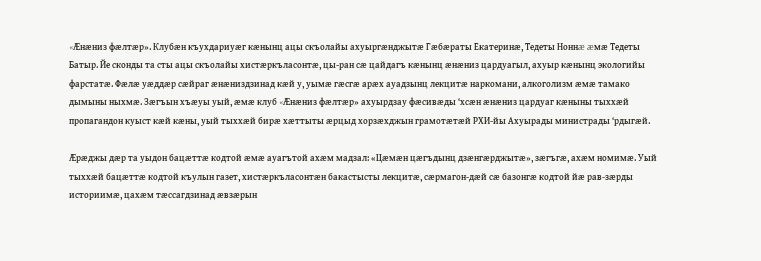«Æнæниз фæлтæр». Клубæн къухдариуæг кæнынц ацы скъолайы ахуыргæнджытæ Гæбæраты Екатеринæ, Тедеты Ноннæ æмæ Тедеты Батыр. Йе сконды та сты ацы скъолайы хистæркъласонтæ, цы-ран сæ цайдагъ кæнынц æнæниз цардуагыл, ахуыр кæнынц экологийы фарстатæ. Фæлæ уæддæр сæйраг æнæниздзинад кæй у, уымæ гæсгæ арæх ауадзынц лекцитæ наркомани, алкоголизм æмæ тамако дымыны ныхмæ. Зæгъын хъæуы уый, æмæ клуб «Æнæниз фæлтæр» ахуырдзау фæсивæды ‘хсæн æнæниз цардуаг кæныны тыххæй пропагандон куыст кæй кæны, уый тыххæй бирæ хæттыты æрцыд хорзæхджын грамотæтæй РХИ-йы Ахуырады министрады ‘рдыгæй.

Æрæджы дæр та уыдон бацæттæ кодтой æмæ ауагътой ахæм мадзал: «Цæмæн цæгъдынц дзæнгæрджытæ», зæгъгæ, ахæм номимæ. Уый тыххæй бацæттæ кодтой къулын газет, хистæркъласонтæн бакастысты лекцитæ, сæрмагон-дæй сæ базонгæ кодтой йæ рав-зæрды историимæ, цахæм тæссагдзинад æвзæрын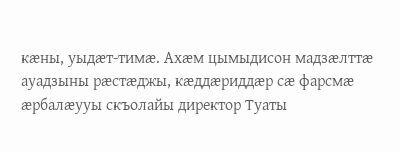кæны, уыдæт-тимæ. Ахæм цымыдисон мадзæлттæ ауадзыны рæстæджы, кæддæриддæр сæ фарсмæ æрбалæууы скъолайы директор Туаты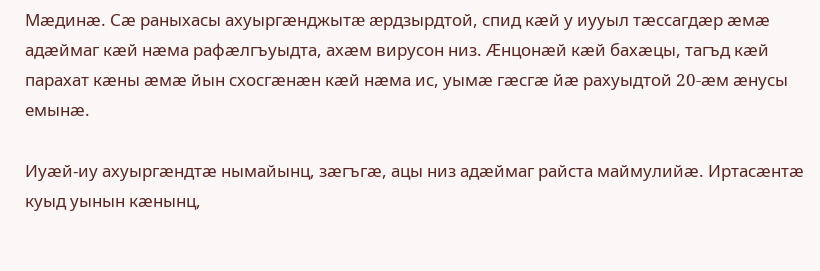Мæдинæ. Сæ раныхасы ахуыргæнджытæ æрдзырдтой, спид кæй у иууыл тæссагдæр æмæ адæймаг кæй нæма рафæлгъуыдта, ахæм вирусон низ. Æнцонæй кæй бахæцы, тагъд кæй парахат кæны æмæ йын схосгæнæн кæй нæма ис, уымæ гæсгæ йæ рахуыдтой 20-æм æнусы емынæ.

Иуæй-иу ахуыргæндтæ нымайынц, зæгъгæ, ацы низ адæймаг райста маймулийæ. Иртасæнтæ куыд уынын кæнынц,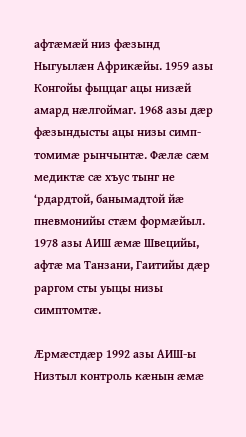афтæмæй низ фæзынд Ныгуылæн Африкæйы. 1959 азы Конгойы фыццаг ацы низæй амард нæлгоймаг. 1968 азы дæр фæзындысты ацы низы симп-томимæ рынчынтæ. Фæлæ сæм медиктæ сæ хъус тынг не ‘рдардтой, банымадтой йæ пневмонийы стæм формæйыл. 1978 азы АИШ æмæ Швецийы, афтæ ма Танзани, Гаитийы дæр раргом сты уыцы низы симптомтæ.

Æрмæстдæр 1992 азы АИШ-ы Низтыл контроль кæнын æмæ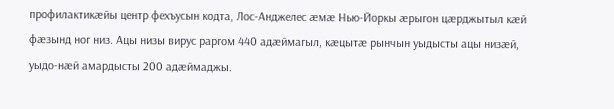профилактикæйы центр фехъусын кодта, Лос-Анджелес æмæ Нью-Йоркы æрыгон цæрджытыл кæй фæзынд ног низ. Ацы низы вирус раргом 440 адæймагыл, кæцытæ рынчын уыдысты ацы низæй, уыдо-нæй амардысты 200 адæймаджы.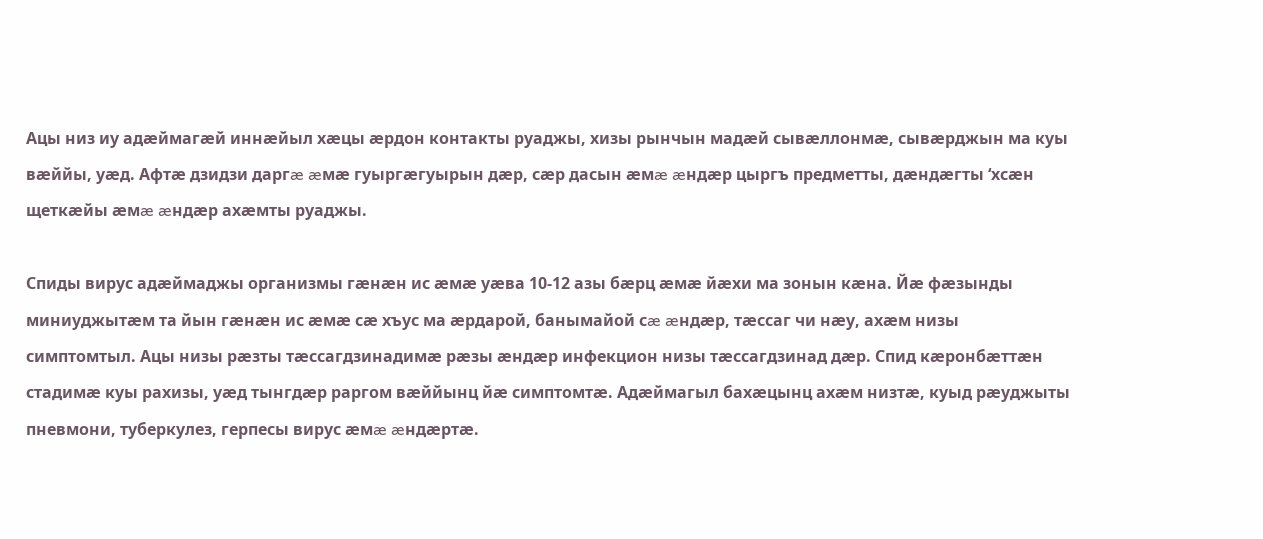Ацы низ иу адæймагæй иннæйыл хæцы æрдон контакты руаджы, хизы рынчын мадæй сывæллонмæ, сывæрджын ма куы вæййы, уæд. Афтæ дзидзи даргæ æмæ гуыргæгуырын дæр, сæр дасын æмæ æндæр цыргъ предметты, дæндæгты ‘хсæн щеткæйы æмæ æндæр ахæмты руаджы.

Спиды вирус адæймаджы организмы гæнæн ис æмæ уæва 10-12 азы бæрц æмæ йæхи ма зонын кæна. Йæ фæзынды миниуджытæм та йын гæнæн ис æмæ сæ хъус ма æрдарой, банымайой сæ æндæр, тæссаг чи нæу, ахæм низы симптомтыл. Ацы низы рæзты тæссагдзинадимæ рæзы æндæр инфекцион низы тæссагдзинад дæр. Спид кæронбæттæн стадимæ куы рахизы, уæд тынгдæр раргом вæййынц йæ симптомтæ. Адæймагыл бахæцынц ахæм низтæ, куыд рæуджыты пневмони, туберкулез, герпесы вирус æмæ æндæртæ.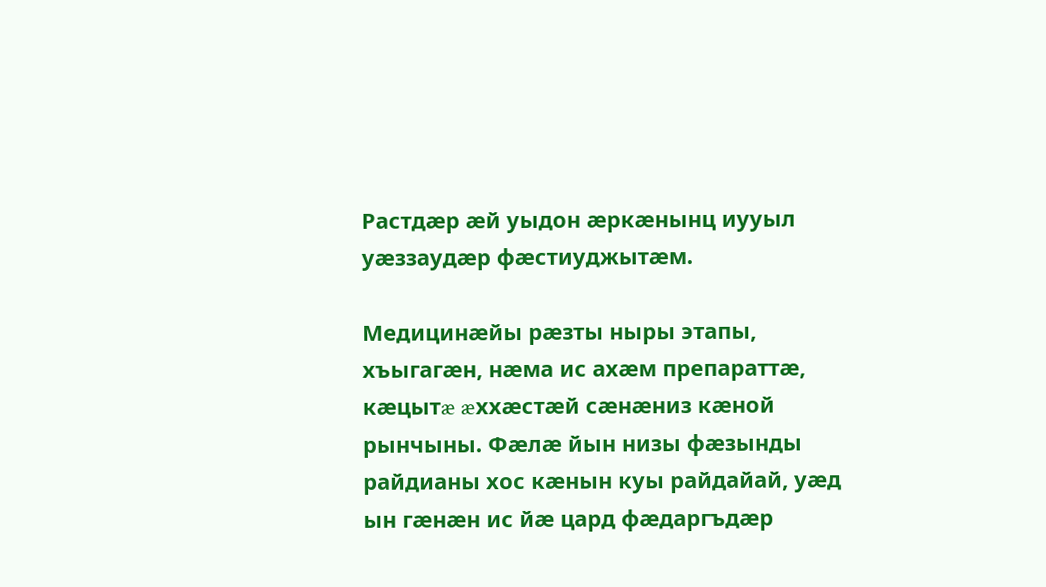Растдæр æй уыдон æркæнынц иууыл уæззаудæр фæстиуджытæм.

Медицинæйы рæзты ныры этапы, хъыгагæн, нæма ис ахæм препараттæ, кæцытæ æххæстæй сæнæниз кæной рынчыны. Фæлæ йын низы фæзынды райдианы хос кæнын куы райдайай, уæд ын гæнæн ис йæ цард фæдаргъдæр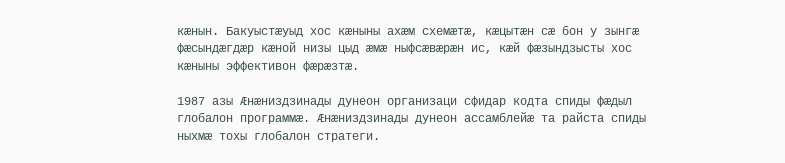кæнын. Бакуыстæуыд хос кæныны ахæм схемæтæ, кæцытæн сæ бон у зынгæ фæсындæгдæр кæной низы цыд æмæ ныфсæвæрæн ис, кæй фæзындзысты хос кæныны эффективон фæрæзтæ.

1987 азы Æнæниздзинады дунеон организаци сфидар кодта спиды фæдыл глобалон программæ. Æнæниздзинады дунеон ассамблейæ та райста спиды ныхмæ тохы глобалон стратеги.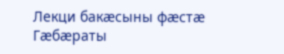Лекци бакæсыны фæстæ Гæбæраты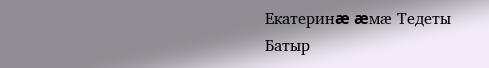Екатеринæ æмæ Тедеты Батыр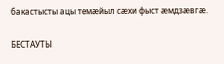бакастысты ацы темæйыл сæхи фыст æмдзæвгæ.

БЕСТАУТЫ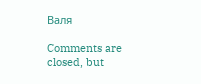Валя

Comments are closed, but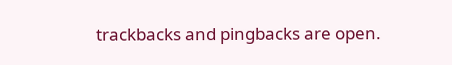trackbacks and pingbacks are open.